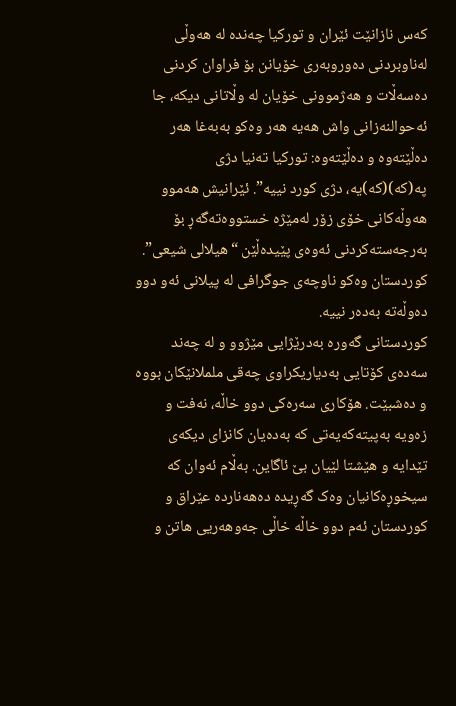کەس نازانێت ئێران و تورکیا چەندە لە هەوڵی لەناوبردنی دەوروبەری خۆیانن بۆ فراوان کردنی دەسەڵات و هەژموونی خۆیان لە وڵاتانی دیکە، جا ئەحوالنەزانی واش هەیە هەر وەکو بەبەغا هەر دەڵێتەوە و دەڵێتەوە: تورکیا تەنیا دژی پە(کە)(کە)یە، دژی کورد نییە”. ئێرانیش هەموو هەوڵەکانی خۆی زۆر لەمێژە خستووەتەگەڕ بۆ بەرجەستەکردنی ئەوەی پێیدەڵێن “هیلالی شیعی”. کوردستان وەکو ناوچەی جوگرافی لە پیلانی ئەو دوو دەوڵەتە بەدەر نییە.
کوردستانی گەورە بەدرێژایی مێژوو و لە چەند سەدەی کۆتایی بەدیاریکراوی چەقی ململانێکان بووە و دەشبێت. هۆکاری سەرەکی دوو خاڵە، نەفت و زەویە بەپیتەکەیەتی کە بەدەیان کانزای دیکەی تێدایە و هێشتا لێیان بێ ئاگاین. بەڵام ئەوان کە سیخوڕەکانیان وەک گەڕیدە دەهەناردە عێراق و کوردستان ئەم دوو خاڵە خاڵی جەوهەریی هاتن و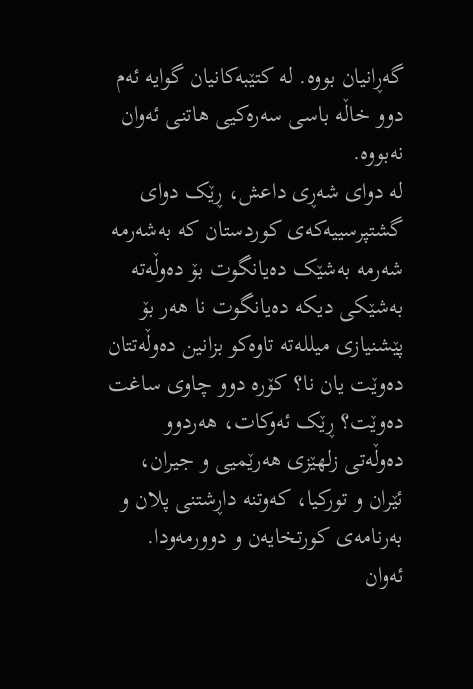گەڕانیان بووە. لە کتێبەکانیان گوایە ئەم دوو خاڵە باسی سەرەکیی هاتنی ئەوان نەبووە.
لە دوای شەڕی داعش، ڕێک دوای گشتپرسییەکەی کوردستان کە بەشەرمە شەرمە بەشێک دەیانگوت بۆ دەوڵەتە بەشێکی دیکە دەیانگوت نا هەر بۆ پێشنیازی میللەتە تاوەکو بزانین دەوڵەتتان دەوێت یان نا؟ کۆرە دوو چاوی ساغت دەوێت؟ ڕێک ئەوکات، هەردوو دەوڵەتی زلهێزی هەرێمیی و جیران، ئێران و تورکیا، کەوتنە داڕشتنی پلان و بەرنامەی کورتخایەن و دوورمەودا. ئەوان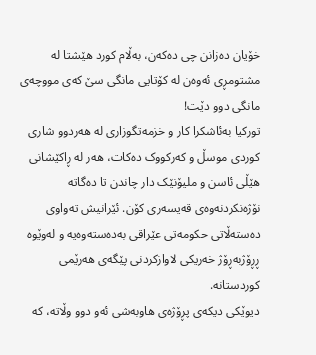خۆیان دەزانن چی دەکەن، بەڵام کورد هێشتا لە مشتومڕی ئەوەن لە کۆتایی مانگی سێ کەی مووچەی مانگی دوو دێت!
تورکیا بەئاشکرا کار و خزمەتگوزاری لە هەردوو شاری کوردی موسڵ و کەرکووک دەکات، هەر لە ڕاکێشانی هێڵی ئاسن و ملیۆنێک دار چاندن تا دەگاتە نۆژەنکردنەوەی قەیسەری کۆن. ئێرانیش تەواوی دەستەڵاتی حکومەتی عێراقی بەدەستەوەیە و لەوێوە ڕڕۆژبەڕۆژ خەریکی لاوازکردنی پێگەی هەرێمی کوردستانە.
دیوێکی دیکەی پڕۆژەی هاوبەشی ئەو دوو وڵاتە، کە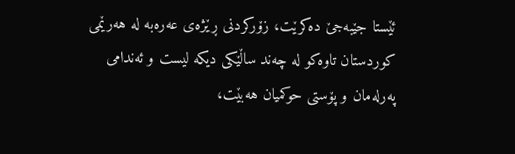ئێستا جێبەجێ دەکرێت، زۆرکردنی ڕێژەی عەرەبە لە هەرێمی کوردستان تاوەکو لە چەند ساڵێکی دیکە لیست و ئەندامی پەرلەمان و پۆستی حوکمیان هەبێت،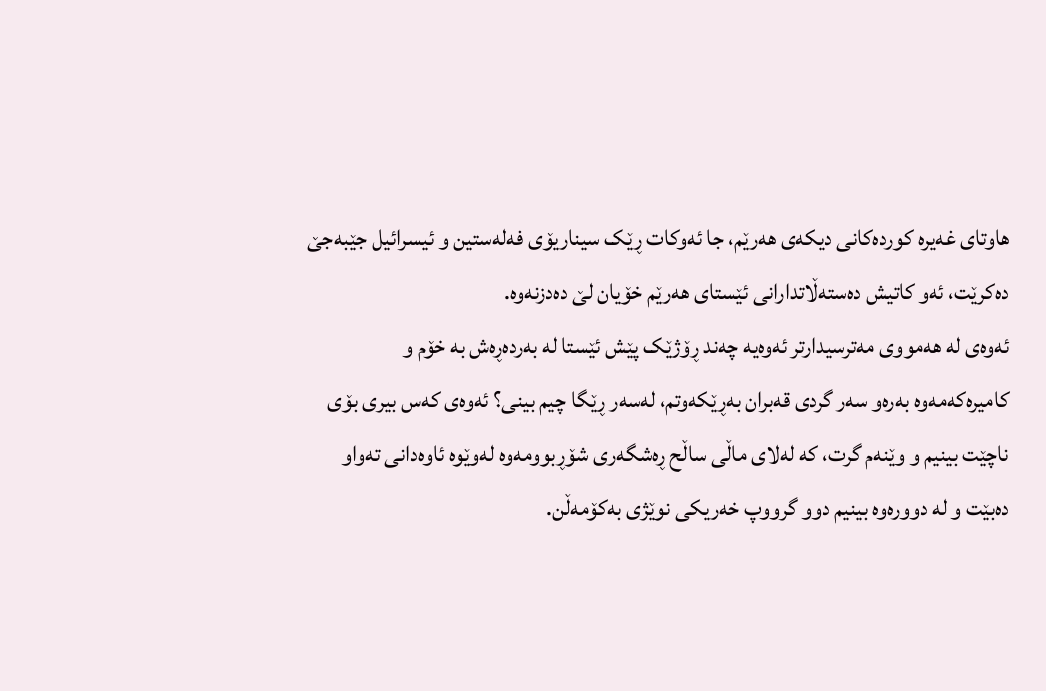هاوتای غەیرە کوردەکانی دیکەی هەرێم، جا ئەوکات ڕێک سیناریۆی فەلەستین و ئیسرائیل جێبەجێ دەکرێت، ئەو کاتیش دەستەڵاتدارانی ئێستای هەرێم خۆیان لێ دەدزنەوە.
ئەوەی لە هەمووی مەترسیدارتر ئەوەیە چەند ڕۆژێک پێش ئێستا لە بەردەڕەش بە خۆم و کامیرەکەمەوە بەرەو سەر گردی قەبران بەڕێکەوتم، لەسەر ڕێگا چیم بینی؟ ئەوەی کەس بیری بۆی ناچێت بینیم و وێنەم گرت، کە لەلای ماڵی ساڵح ڕەشگەری شۆڕبوومەوە لەوێوە ئاوەدانی تەواو دەبێت و لە دوورەوە بینیم دوو گرووپ خەریکی نوێژی بەکۆمەڵن.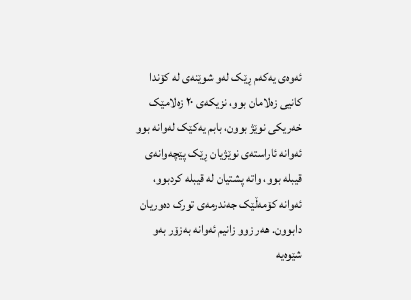ئەوەی یەکەم ڕێک لەو شوێنەی لە کۆندا کانیی زەلامان بوو، نزیکەی ٢٠ زەلامێک خەریکی نوێژ بوون، بابم یەکێک لەوانە بوو ئەوانە ئاراستەی نوێژیان ڕێک پێچەوانەی قیبلە بوو، واتە پشتیان لە قیبلە کردبوو، ئەوانە کۆمەڵێک جەندرمەی تورک دەوریان دابوون. هەر زوو زانیم ئەوانە بەزۆر بەو شێوەیە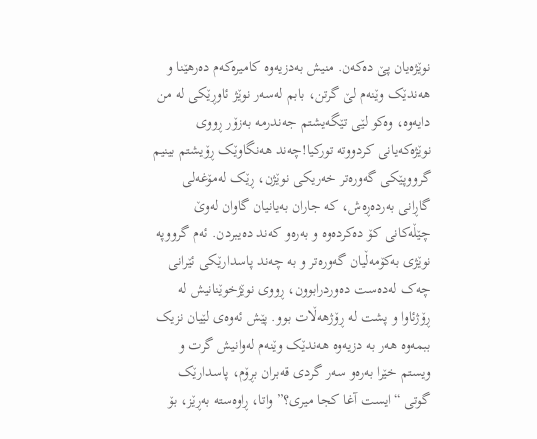نوێژەیان پێ دەکەن. منیش بەدزیەوە کامیرەکەم دەرهێنا و هەندێک وێنەم لێ گرتن، بابم لەسەر نوێژ ئاوڕێکی لە من دایەوە، وەکو لێی تێگەیشتم جەندرمە بەزۆر ڕووی نوێژەکەیانی کردووتە تورکیا!چەند هەنگاوێک ڕۆیشتم بینیم گرووپێکی گەورەتر خەریکی نوێژن، ڕێک لەمۆغەلی گاڕانی بەردەڕەش، کە جاران بەیانیان گاوان لەوێ چێڵەکانی کۆ دەکردەوە و بەرەو کەند دەیبردن. ئەم گرووپە نوێژی بەکۆمەڵیان گەورەتر و بە چەند پاسدارێکی ئێرانی چەک لەدەست دەوردرابوون، ڕووی نوێژخوێنانیش لە ڕۆژئاوا و پشت لە ڕۆژهەڵات بوو. پێش ئەوەی لێیان نزیک ببمەوە هەر بە دزیەوە هەندێک وێنەم لەوانیش گرت و ویستم خێرا بەرەو سەر گردی قەبران بڕۆم، پاسدارێک گوتی “ایست آغا کجا میری؟” واتا، ڕاوەستە بەڕێز، بۆ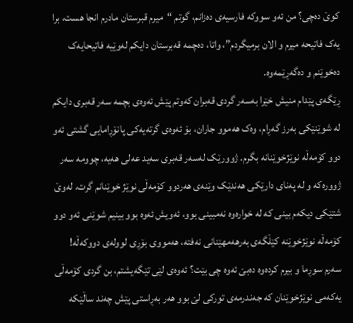کوێ دەچی؟ من ئەو سووکە فارسیەی دەزانم، گوتم “میرم قبرستان مادرم انجا هست، برا یەک فاتیحە میرم و الان برمیگردم”، واتا، دەچمە قەبرستان دایکم لەوێیە فاتیحایەک دەخوێنم و دەگەڕێمەوە.
ڕێگەی پێدام منیش خێرا بەسەر گردی قەبران کەوتم پێش ئەوەی بچمە سەر قەبری دایکم لە شوێنێکی بەرز گەڕام، وەک هەموو جاران، بۆ ئەوەی گرتەیەکی پانۆڕامایی گشتی ئەو دوو کۆمەڵە نوێژخوێنانە بگرم. ژوورێک لەسەر قەبری سەید عەلی هەیە، چوومە سەر ژوورەکە و لە پەنای دارێکی هەندێک وێنەی هەردوو کۆمەڵی نوێژ خوێنانم گرت، لەوێ شتێکی دیکەم بینی کە لە خوارەوە نەمبینی بوو، ئەویش ئەوە بوو بینیم شوێنی ئەو دوو کۆمەڵە نوێژخوێنە کێڵگەی بەرهەمهێنانی نەفتە، هەمووی بۆڕی لوولەی دووکەڵە!
سەرم سوڕما و بیرم کردەوە دەبێ ئەوە چی بێت؟ ئەوەی لێی تێگەیشتم، بن گردی کۆمەڵی یەکەمی نوێژخوێنان کە جەندرمەی تورکی لێ بوو هەر بەڕاستی پێش چەند ساڵێکە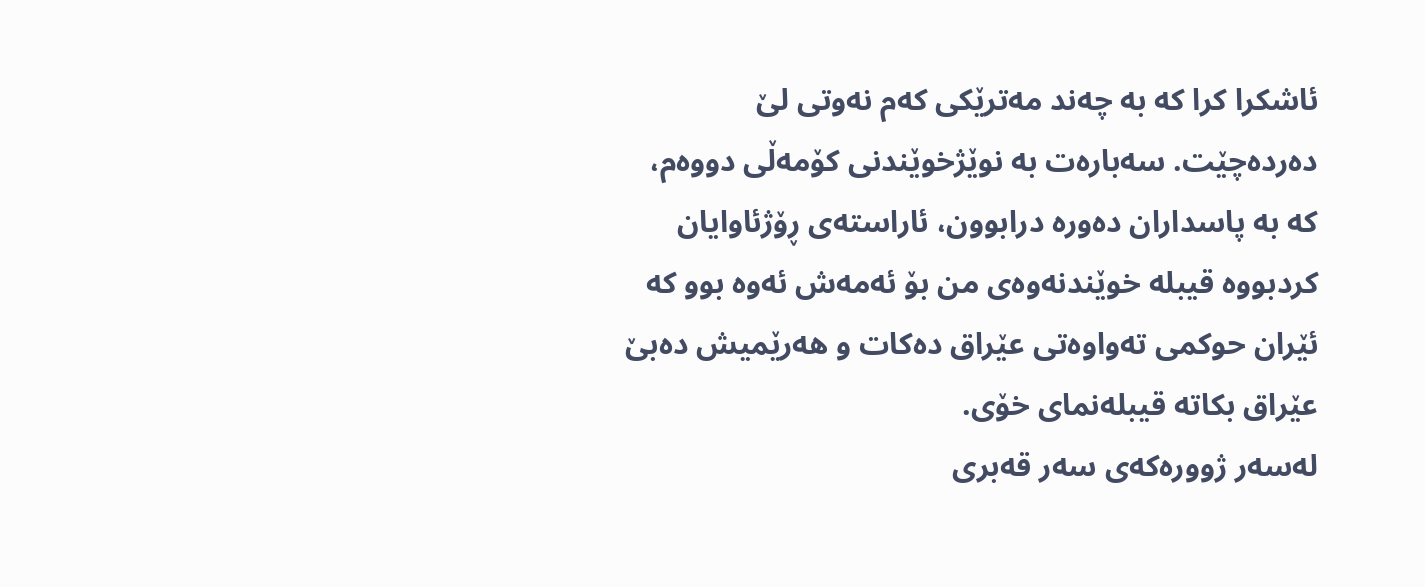ئاشکرا کرا کە بە چەند مەترێکی کەم نەوتی لێ دەردەچێت. سەبارەت بە نوێژخوێندنی کۆمەڵی دووەم، کە بە پاسداران دەورە درابوون، ئاراستەی ڕۆژئاوایان کردبووە قیبلە خوێندنەوەی من بۆ ئەمەش ئەوە بوو کە ئێران حوکمی تەواوەتی عێراق دەکات و هەرێمیش دەبێ عێراق بکاتە قیبلەنمای خۆی.
لەسەر ژوورەکەی سەر قەبری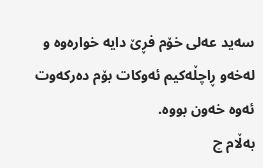سەید عەلی خۆم فڕێ دایە خوارەوە و لەخەو ڕاچڵەکیم ئەوکات بۆم دەرکەوت ئەوە خەون بووە.
بەڵام چ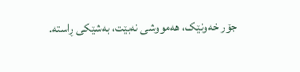جۆر خەونێک، هەمووشی نەبێت، بەشێکی ڕاستە.